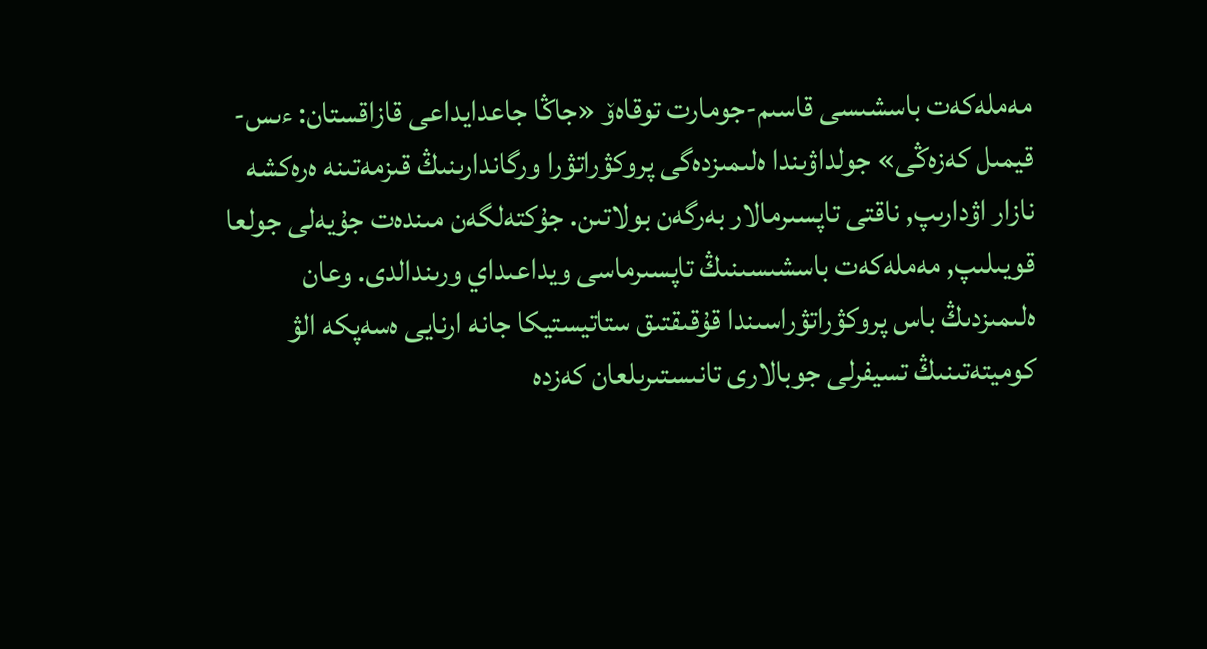مەملەكەت باسشىسى قاسىم-جومارت توقاەۆ «جاڭا جاعدايداعى قازاقستان: ءىس-قيمىل كەزەڭى» جولداۋىندا ەلىمىزدەگى پروكۋراتۋرا ورگاندارىنىڭ قىزمەتىنە ەرەكشە نازار اۋدارىپ, ناقتى تاپسىرمالار بەرگەن بولاتىن. جۇكتەلگەن مىندەت جۇيەلى جولعا قويىلىپ, مەملەكەت باسشىسىنىڭ تاپسىرماسى ويداعىداي ورىندالدى. وعان ەلىمىزدىڭ باس پروكۋراتۋراسىندا قۇقىقتىق ستاتيستيكا جانە ارنايى ەسەپكە الۋ كوميتەتىنىڭ تسيفرلى جوبالارى تانىستىرىلعان كەزدە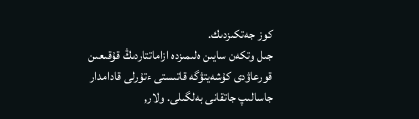كوز جەتكىزدىك.
جىل وتكەن سايىن ەلىمىزدە ازاماتتاردىڭ قۇقىعىن قورعاۋدى كۇشەيتۋگە قاتىستى ءتۇرلى قادامدار جاسالىپ جاتقانى بەلگىلى. ولار,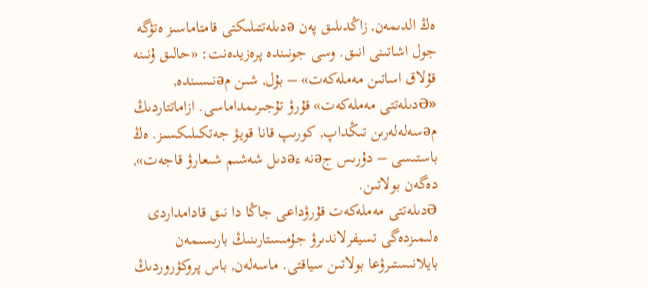ەڭ الدىمەن, زاڭدىلىق پەن əدىلەتتىلىكتى قامتاماسىز ەتۋگە جول اشاتىنى انىق. وسى جونىندە پرەزيدەنت: «حالىق ۇنىنە قۇلاق اساتىن مەملەكەت» – بۇل, شىن مəنىسىندە, «Əدىلەتتى مەملەكەت» قۇرۋ تۇجىرىمداماسى. ازاماتتاردىڭ مəسەلەلەرىن تىڭداپ, كورىپ قانا قويۋ جەتكىلىكسىز. ەڭ باستىسى – دۇرىس جəنە ءəدىل شەشىم شىعارۋ قاجەت», دەگەن بولاتىن.
Əدىلەتتى مەملەكەت قۇرۋداعى جاڭا دا نىق قادامداردى ەلىمىزدەگى تسيفرلاندىرۋ جۇمىستارىنىڭ بارىسىمەن بايلانىستىرۋعا بولاتىن سياقتى. ماسەلەن, باس پروكۋروردىڭ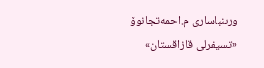ورىنباسارى م.احمەتجانوۆ «تسيفرلى قازاقستان»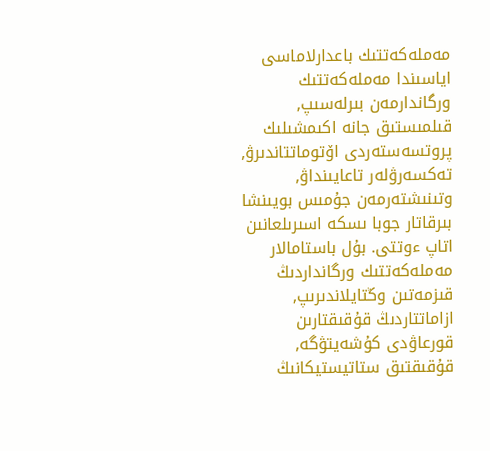مەملەكەتتىك باعدارلاماسى اياسىندا مەملەكەتتىك ورگاندارمەن بىرلەسىپ, قىلمىستىق جانە اكىمشىلىك پروتسەستەردى اۆتوماتتاندىرۋ, تەكسەرۋلەر تاعايىنداۋ, وتىنىشتەرمەن جۇمىس بويىنشا بىرقاتار جوبا ىسكە اسىرىلعانىن اتاپ ءوتتى. بۇل باستامالار مەملەكەتتىك ورگانداردىڭ قىزمەتىن وڭتايلاندىرىپ, ازاماتتاردىڭ قۇقىقتارىن قورعاۋدى كۇشەيتۋگە, قۇقىقتىق ستاتيستيكانىڭ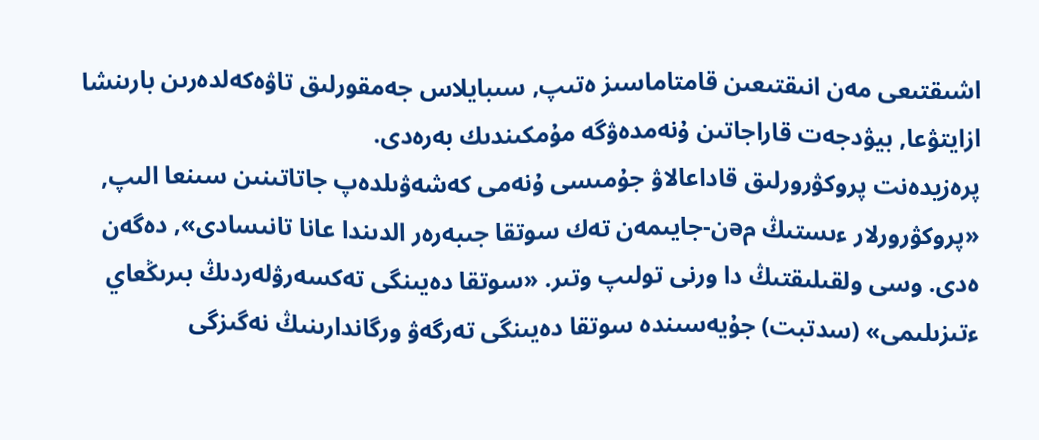اشىقتىعى مەن انىقتىعىن قامتاماسىز ەتىپ, سىبايلاس جەمقورلىق تاۋەكەلدەرىن بارىنشا ازايتۋعا, بيۋدجەت قاراجاتىن ۇنەمدەۋگە مۇمكىندىك بەرەدى.
پرەزيدەنت پروكۋرورلىق قاداعالاۋ جۇمىسى ۇنەمى كەشەۋىلدەپ جاتاتىنىن سىنعا الىپ, «پروكۋرورلار ءىستىڭ مəن-جايىمەن تەك سوتقا جىبەرەر الدىندا عانا تانىسادى», دەگەن ەدى. وسى ولقىلىقتىڭ دا ورنى تولىپ وتىر. «سوتقا دەيىنگى تەكسەرۋلەردىڭ بىرىڭعاي ءتىزىلىمى» (سدتبت) جۇيەسىندە سوتقا دەيىنگى تەرگەۋ ورگاندارىنىڭ نەگىزگى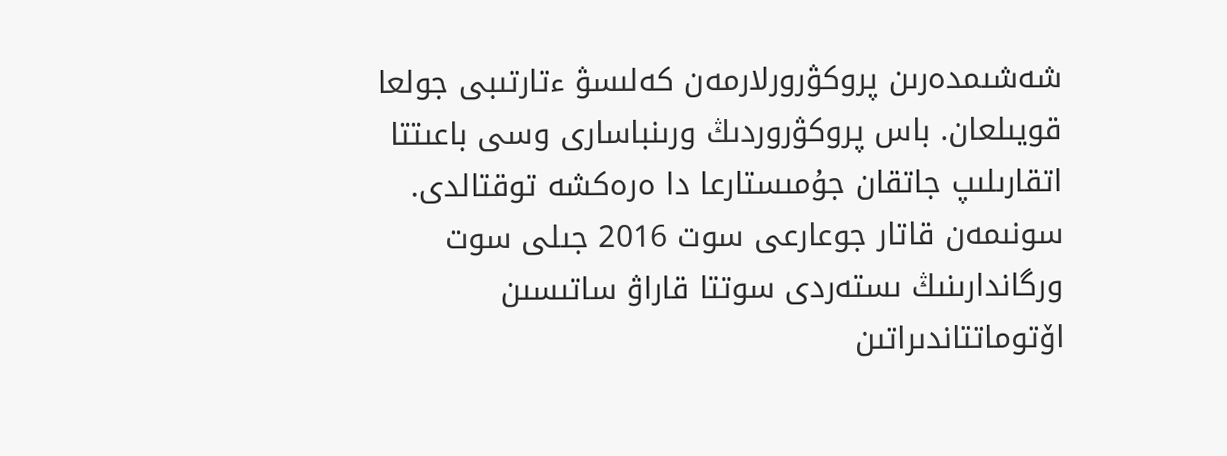شەشىمدەرىن پروكۋرورلارمەن كەلىسۋ ءتارتىبى جولعا قويىلعان. باس پروكۋروردىڭ ورىنباسارى وسى باعىتتا اتقارىلىپ جاتقان جۇمىستارعا دا ەرەكشە توقتالدى.
سونىمەن قاتار جوعارعى سوت 2016 جىلى سوت ورگاندارىنىڭ ىستەردى سوتتا قاراۋ ساتىسىن اۆتوماتتاندىراتىن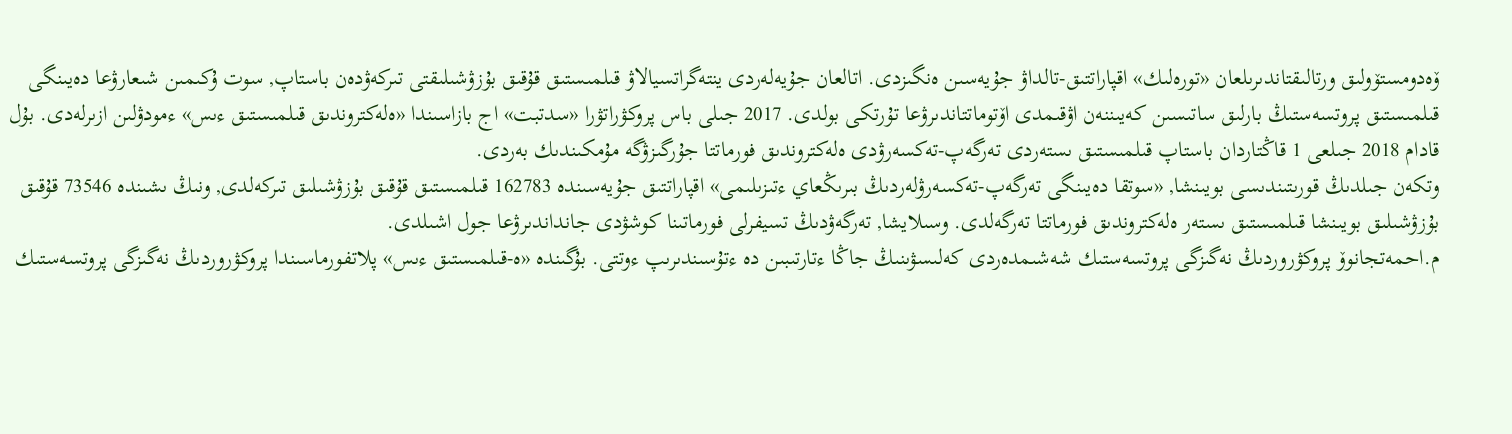ۆەدومستۆولىق ورتالىقتاندىرىلعان «تورەلىك» اقپاراتتىق-تالداۋ جۇيەسىن ەنگىزدى. اتالعان جۇيەلەردى ينتەگراتسيالاۋ قىلمىستىق قۇقىق بۇزۋشىلىقتى تىركەۋدەن باستاپ, سوت ۇكىمىن شىعارۋعا دەيىنگى قىلمىستىق پروتسەستىڭ بارلىق ساتىسىن كەيىننەن اۋقىمدى اۆتوماتتاندىرۋعا تۇرتكى بولدى. 2017 جىلى باس پروكۋراتۋرا «سدتبت» اج بازاسىندا «ەلەكتروندىق قىلمىستىق ءىس» ءمودۋلىن ازىرلەدى. بۇل قادام 2018 جىلعى 1 قاڭتاردان باستاپ قىلمىستىق ىستەردى تەرگەپ-تەكسەرۋدى ەلەكتروندىق فورماتتا جۇرگىزۋگە مۇمكىندىك بەردى.
وتكەن جىلدىڭ قورىتىندىسى بويىنشا, «سوتقا دەيىنگى تەرگەپ-تەكسەرۋلەردىڭ بىرىڭعاي ءتىزىلىمى» اقپاراتتىق جۇيەسىندە 162783 قىلمىستىق قۇقىق بۇزۋشىلىق تىركەلدى, ونىڭ ىشىندە 73546 قۇقىق بۇزۋشىلىق بويىنشا قىلمىستىق ىستەر ەلەكتروندىق فورماتتا تەرگەلدى. وسىلايشا, تەرگەۋدىڭ تسيفرلى فورماتىنا كوشۋدى جانداندىرۋعا جول اشىلدى.
م.احمەتجانوۆ پروكۋروردىڭ نەگىزگى پروتسەستىك شەشىمدەردى كەلىسۋىنىڭ جاڭا ءتارتىبىن دە ءتۇسىندىرىپ ءوتتى. بۇگىندە «ە-قىلمىستىق ءىس» پلاتفورماسىندا پروكۋروردىڭ نەگىزگى پروتسەستىك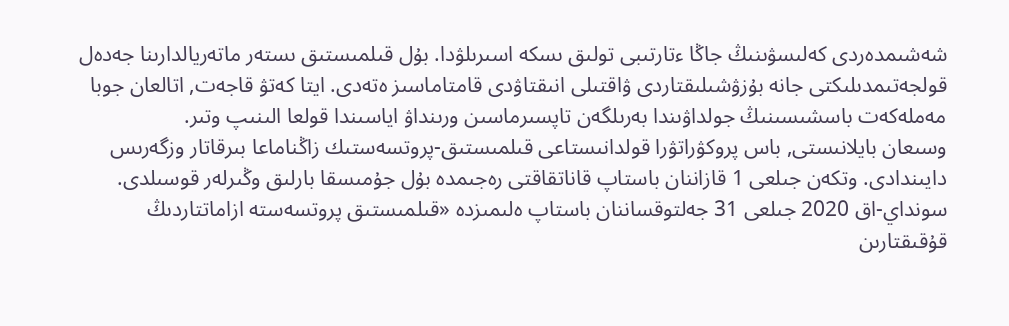شەشىمدەردى كەلىسۋىنىڭ جاڭا ءتارتىبى تولىق ىسكە اسىرىلۋدا. بۇل قىلمىستىق ىستەر ماتەريالدارىنا جەدەل قولجەتىمدىلىكتى جانە بۇزۋشىلىقتاردى ۋاقتىلى انىقتاۋدى قامتاماسىز ەتەدى. ايتا كەتۋ قاجەت, اتالعان جوبا مەملەكەت باسشىسىنىڭ جولداۋىندا بەرىلگەن تاپسىرماسىن ورىنداۋ اياسىندا قولعا الىنىپ وتىر.
وسىعان بايلانىستى, باس پروكۋراتۋرا قولدانىستاعى قىلمىستىق-پروتسەستىك زاڭناماعا بىرقاتار وزگەرىس دايىندادى. وتكەن جىلعى 1 قازاننان باستاپ قاناتقاقتى رەجىمدە بۇل جۇمىسقا بارلىق وڭىرلەر قوسىلدى. سونداي-اق 2020 جىلعى 31 جەلتوقساننان باستاپ ەلىمىزدە «قىلمىستىق پروتسەستە ازاماتتاردىڭ قۇقىقتارىن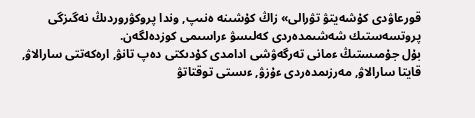قورعاۋدى كۇشەيتۋ تۋرالى» زاڭ كۇشىنە ەنىپ, وندا پروكۋروردىڭ نەگىزگى پروتسەستىك شەشىمدەردى كەلىسۋ ءراسىمى كوزدەلگەن.
بۇل جۇمىستىڭ ءمانى تەرگەۋشى ادامدى كۇدىكتى دەپ تانۋ, ارەكەتتى سارالاۋ, قايتا سارالاۋ, مەرزىمدەردى ءۇزۋ, ءىستى توقتاتۋ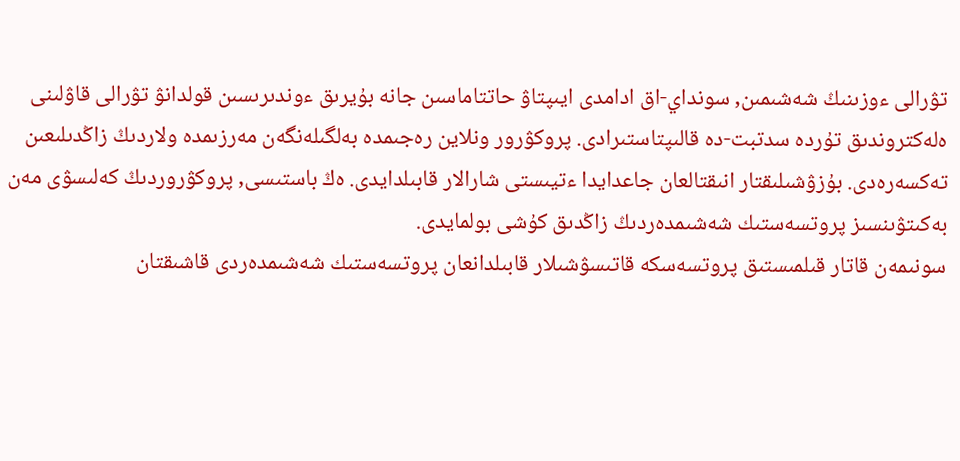تۋرالى ءوزىنىڭ شەشىمىن, سونداي-اق ادامدى ايىپتاۋ حاتتاماسىن جانە بۇيرىق ءوندىرىسىن قولدانۋ تۋرالى قاۋلىنى ەلەكتروندىق تۇردە سدتبت-دە قالىپتاستىرادى. پروكۋرور ونلاين رەجىمدە بەلگىلەنگەن مەرزىمدە ولاردىڭ زاڭدىلىعىن تەكسەرەدى. بۇزۋشىلىقتار انىقتالعان جاعدايدا ءتيىستى شارالار قابىلدايدى. ەڭ باستىسى, پروكۋروردىڭ كەلىسۋى مەن بەكىتۋىنسىز پروتسەستىك شەشىمدەردىڭ زاڭدىق كۇشى بولمايدى.
سونىمەن قاتار قىلمىستىق پروتسەسكە قاتىسۋشىلار قابىلدانعان پروتسەستىك شەشىمدەردى قاشىقتان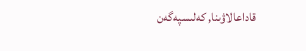قاداعالاۋىنا, كەلىسپەگەن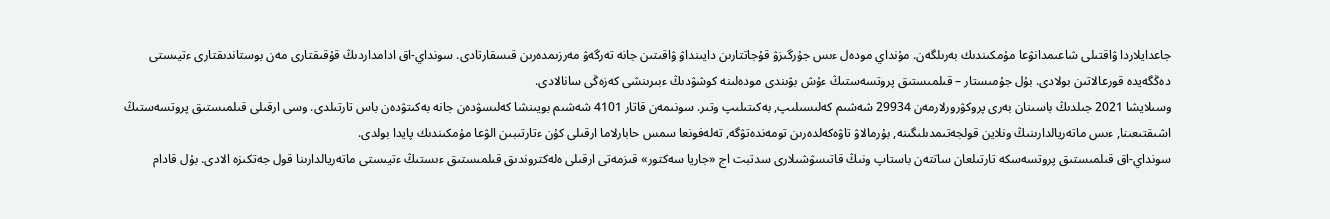جاعدايلاردا ۋاقتىلى شاعىمدانۋعا مۇمكىندىك بەرىلگەن. مۇنداي مودەل ءىس جۇرگىزۋ قۇجاتتارىن دايىنداۋ ۋاقىتىن جانە تەرگەۋ مەرزىمدەرىن قىسقارتادى. سونداي-اق ادامداردىڭ قۇقىقتارى مەن بوستاندىقتارى ءتيىستى دەڭگەيدە قورعالاتىن بولادى. بۇل جۇمىستار – قىلمىستىق پروتسەستىڭ ءۇش بۋىندى مودەلىنە كوشۋدىڭ ءبىرىنشى كەزەڭى سانالادى.
وسىلايشا 2021 جىلدىڭ باسىنان بەرى پروكۋرورلارمەن 29934 شەشىم كەلىسىلىپ, بەكىتىلىپ وتىر. سونىمەن قاتار 4101 شەشىم بويىنشا كەلىسۋدەن جانە بەكىتۋدەن باس تارتىلدى. وسى ارقىلى قىلمىستىق پروتسەستىڭ اشىقتىعىنا, ءىس ماتەريالدارىنىڭ ونلاين قولجەتىمدىلىگىنە, بۇرمالاۋ تاۋەكەلدەرىن تومەندەتۋگە, تەلەفونعا سمس حابارلاما ارقىلى كۇن ءتارتىبىن الۋعا مۇمكىندىك پايدا بولدى.
سونداي-اق قىلمىستىق پروتسەسكە تارتىلعان ساتتەن باستاپ ونىڭ قاتىسۋشىلارى سدتبت اج «جاريا سەكتور» قىزمەتى ارقىلى ەلەكتروندىق قىلمىستىق ءىستىڭ ءتيىستى ماتەريالدارىنا قول جەتكىزە الادى. بۇل قادام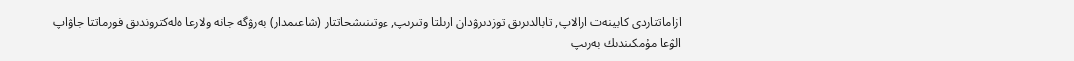ازاماتتاردى كابينەت ارالاپ, تابالدىرىق توزدىرۋدان ارىلتا وتىرىپ, ءوتىنىشحاتتار (شاعىمدار) بەرۋگە جانە ولارعا ەلەكتروندىق فورماتتا جاۋاپ الۋعا مۇمكىندىك بەرىپ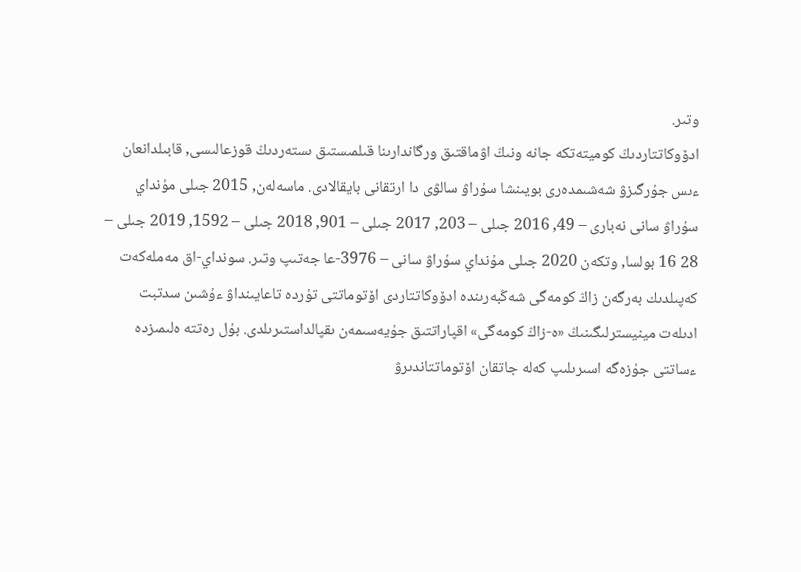وتىر.
ادۆوكاتتاردىڭ كوميتەتكە جانە ونىڭ اۋماقتىق ورگاندارىنا قىلمىستىق ىستەردىڭ قوزعالىسى, قابىلدانعان ءىس جۇرگىزۋ شەشىمدەرى بويىنشا سۇراۋ سالۋى دا ارتقانى بايقالادى. ماسەلەن, 2015 جىلى مۇنداي سۇراۋ سانى نەبارى – 49, 2016 جىلى – 203, 2017 جىلى – 901, 2018 جىلى – 1592, 2019 جىلى – 28 16 بولسا, وتكەن 2020 جىلى مۇنداي سۇراۋ سانى – 3976-عا جەتىپ وتىر. سونداي-اق مەملەكەت كەپىلدىك بەرگەن زاڭ كومەگى شەڭبەرىندە ادۆوكاتتاردى اۆتوماتتى تۇردە تاعايىنداۋ ءۇشىن سدتبت ادىلەت مينيسترلىگىنىڭ «ە-زاڭ كومەگى» اقپاراتتىق جۇيەسىمەن ىقپالداستىرىلدى. بۇل رەتتە ەلىمىزدە ءساتتى جۇزەگە اسىرىلىپ كەلە جاتقان اۆتوماتتاندىرۋ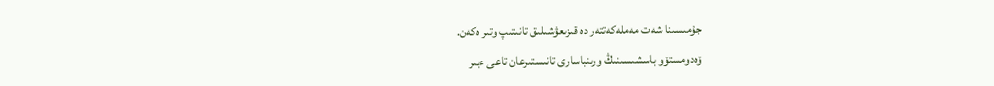جۇمىسىنا شەت مەملەكەتتەر دە قىزىعۋشىلىق تانىتىپ وتىر ەكەن.
ۆەدومستۆو باسشىسىنىڭ ورىنباسارى تانىستىرعان تاعى ءبىر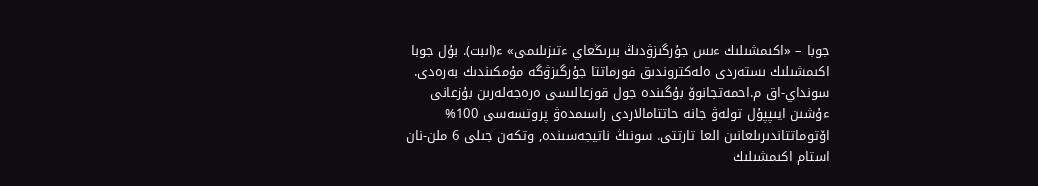جوبا – «اكىمشىلىك ءىس جۇرگىزۋدىڭ بىرىڭعاي ءتىزىلىمى» ء(اىبت). بۇل جوبا اكىمشىلىك ىستەردى ەلەكتروندىق فورماتتا جۇرگىزۋگە مۇمكىندىك بەرەدى.
سونداي-اق م.احمەتجانوۆ بۇگىندە جول قوزعالىسى ەرەجەلەرىن بۇزعانى ءۇشىن ايىپپۇل تولەۋ جانە حاتتامالاردى راسىمدەۋ پروتسەسى 100% اۆتوماتتاندىرىلعانىن العا تارتتى. سونىڭ ناتيجەسىندە, وتكەن جىلى 6 ملن-نان استام اكىمشىلىك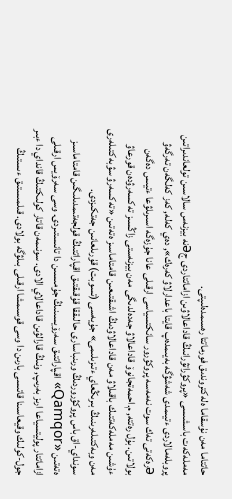حاتتاما مەن نۇسقاما ەلەكتروندىق فورماتتا رەسىمدەلىپتى.
مەملەكەت باسشىسى «پروكۋراتۋرانىڭ قاداعالاۋىن ازاماتتاردى جəنە بيزنەس سالاسىن تولعاندىراتىن پروبلەمالاردى ءتيىمدى شەشۋگە بەيىمدەپ قايتا باعدارلاۋ كەرەك», دەي كەلە, كەز كەلگەن تەرگەۋ əرەكەتى تەك سوت نەمەسە پروكۋرور سانكتسياسى ارقىلى عانا جۇزەگە اسىرىلۋعا ءتيىس دەگەن بولاتىن. بۇل رەتتە, م.احمەتجانوۆ قاداعالاۋ جەدەلدىگى مەن بيزنەستى زاڭسىز تەكسەرۋدەن قورعاۋ ءۇشىن مەملەكەتتىك باقىلاۋ مەن قاداعالاۋدىڭ اشىقتىعىن قامتاماسىز ەتەتىن «تەكسەرۋ سۋبەكتىلەرى مەن وبەكتىلەرىنىڭ بىرىڭعاي ءتىزىلىمى» جۇيەسى (تسوبت) قۇرىلعانىن جەتكىزدى.
سونداي-اق باس پروكۋروردىڭ ورىنباسارى حالىققا قۇقىقتىق اقپاراتتىڭ قولجەتىمدىلىگىن قامتاماسىز ەتەتىن «Qamqor» اقپاراتتىق سەرۆيسىنىڭ جۇمىسىن دا تانىستىردى. وسى سەرۆيس ارقىلى ازاماتتار پوليتسياعا ارىز بەرىپ, ونىڭ قارالۋىن قاداعالاي الادى. سونىمەن قاتار كولىكتىڭ قانداي دا ءبىر جول-كولىك وقيعاسىنا قاتىسى بارىن دا وسى قوسىمشا ارقىلى بىلۋگە بولادى. قىلمىستىق ءىستىڭ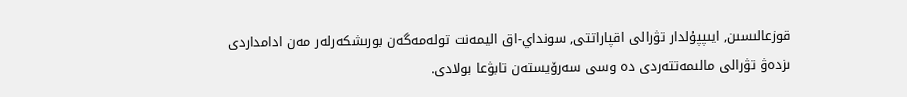قوزعالىسىن, ايىپپۇلدار تۋرالى اقپاراتتى, سونداي-اق اليمەنت تولەمەگەن بورىشكەرلەر مەن ادامداردى ىزدەۋ تۋرالى مالىمەتتەردى دە وسى سەرۆيستەن تابۋعا بولادى.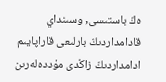ەڭ باستىسى, وسىنداي قادامداردىڭ بارلىعى قاراپايىم ادامداردىڭ زاڭدى مۇددەلەرىن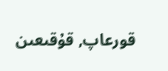قورعاپ, قۇقىعىن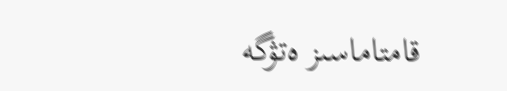قامتاماسىز ەتۋگە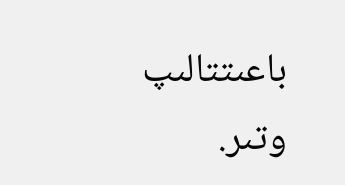باعىتتالىپ وتىر.